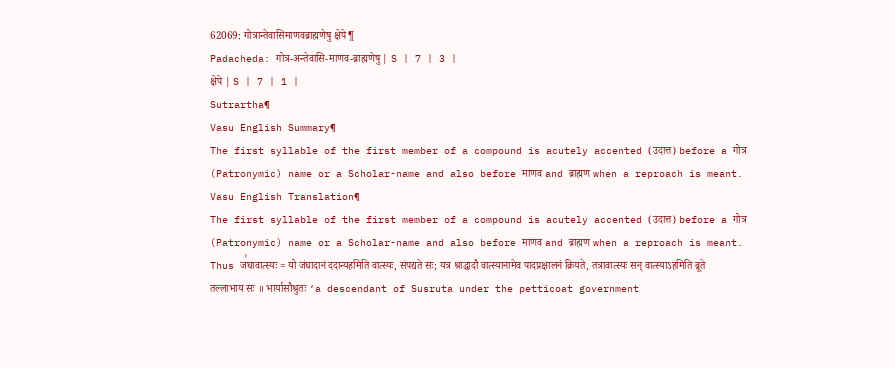62069: गोत्रान्तेवासिमाणवब्राह्मणेषु क्षेपे¶
Padacheda: गोत्र-अन्तेवासि-माणव-ब्राह्मणेषु | S | 7 | 3 |
क्षेपे | S | 7 | 1 |
Sutrartha¶
Vasu English Summary¶
The first syllable of the first member of a compound is acutely accented (उदात्त) before a गोत्र (Patronymic) name or a Scholar-name and also before माणव and ब्राह्मण when a reproach is meant.
Vasu English Translation¶
The first syllable of the first member of a compound is acutely accented (उदात्त) before a गोत्र (Patronymic) name or a Scholar-name and also before माणव and ब्राह्मण when a reproach is meant. Thus ज꣡घावात्स्यः = यो जंघादानं ददान्यहमिति वात्स्यः, संपद्यते सः; यत्र श्राद्धादौ वात्स्यानामेव पादप्रक्षालनं क्रियते, तत्रावात्स्यः सन् वात्स्याऽहमिति ब्रूते तल्लाभाय सः ॥ भार्यासौश्रुतः ‘a descendant of Susruta under the petticoat government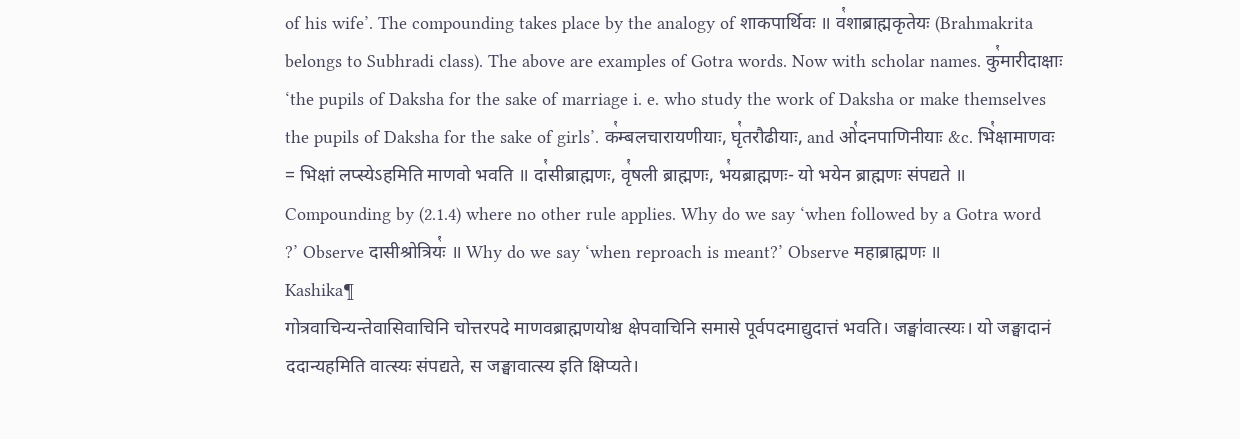of his wife’. The compounding takes place by the analogy of शाकपार्थिवः ॥ व꣡शाब्राह्मकृतेयः (Brahmakrita belongs to Subhradi class). The above are examples of Gotra words. Now with scholar names. कु꣡मारीदाक्षाः ‘the pupils of Daksha for the sake of marriage i. e. who study the work of Daksha or make themselves the pupils of Daksha for the sake of girls’. क꣡म्बलचारायणीयाः, घृ꣡तरौढीयाः, and ओ꣡दनपाणिनीयाः &c. भि꣡क्षामाणवः = भिक्षां लप्स्येऽहमिति माणवो भवति ॥ दा꣡सीब्राह्मणः, वृ꣡षली ब्राह्मणः, भ꣡यब्राह्मणः- यो भयेन ब्राह्मणः संपद्यते ॥ Compounding by (2.1.4) where no other rule applies. Why do we say ‘when followed by a Gotra word ?’ Observe दासीश्रोत्रियः꣡ ॥ Why do we say ‘when reproach is meant?’ Observe महाब्राह्मणः ॥
Kashika¶
गोत्रवाचिन्यन्तेवासिवाचिनि चोत्तरपदे माणवब्राह्मणयोश्च क्षेपवाचिनि समासे पूर्वपदमाद्युदात्तं भवति। जङ्घा॑वात्स्यः। यो जङ्घादानं ददान्यहमिति वात्स्यः संपद्यते, स जङ्घावात्स्य इति क्षिप्यते।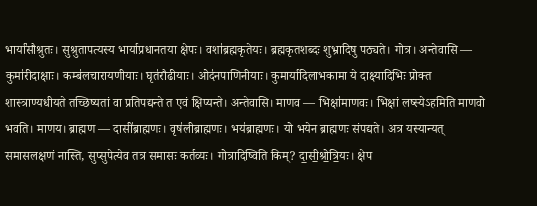भार्या॑सौश्रुतः। सुश्रुतापत्यस्य भार्याप्रधानतया क्षेपः। वशा॑ब्रह्मकृतेयः। ब्रह्मकृतशब्दः शुभ्रादिषु पठ्यते। गोत्र। अन्तेवासि — कुमा॑रीदाक्षाः। कम्ब॑लचारायणीयाः। घृत॑रौढीयाः। ओद॑नपाणिनीयाः। कुमार्यादिलाभकामा ये दाक्ष्यादिभिः प्रोक्त शास्त्राण्यधीयते तच्छिष्यतां वा प्रतिपद्यन्ते त एवं क्षिप्यन्ते। अन्तेवासि। माणव — भिक्षा॑माणवः। भिक्षां लष्स्येऽहमिति माणवो भवति। माणय। ब्राह्मण — दासी॑ब्राह्मणः। वृष॑लीब्राह्मणः। भय॑ब्राह्मणः। यो भयेन ब्राह्मणः संपद्यते। अत्र यस्यान्यत् समासलक्षणं नास्ति, सुप्सुपेत्येव तत्र समासः कर्तव्यः। गोत्रादिष्विति किम्? दा॒सी॒श्रो॒त्रि॒यः। क्षेप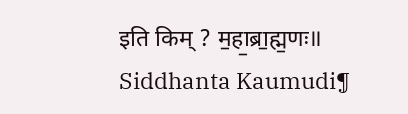इति किम् ? म॒हा॒ब्रा॒ह्म॒णः॥
Siddhanta Kaumudi¶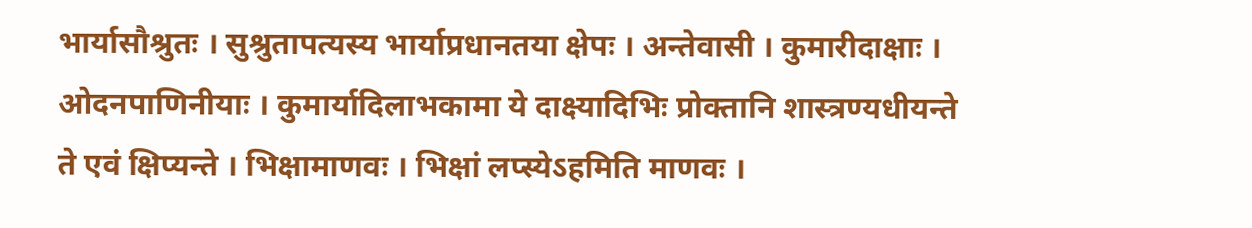भार्यासौश्रुतः । सुश्रुतापत्यस्य भार्याप्रधानतया क्षेपः । अन्तेवासी । कुमारीदाक्षाः । ओदनपाणिनीयाः । कुमार्यादिलाभकामा ये दाक्ष्यादिभिः प्रोक्तानि शास्त्रण्यधीयन्ते ते एवं क्षिप्यन्ते । भिक्षामाणवः । भिक्षां लप्स्येऽहमिति माणवः ।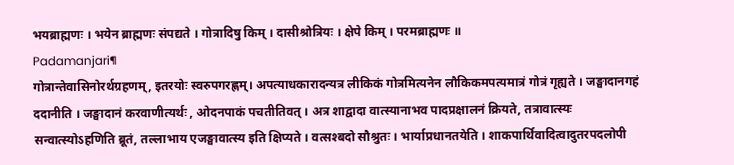भयब्राह्मणः । भयेन ब्राह्मणः संपद्यते । गोत्रादिषु किम् । दासीश्रोत्रियः । क्षेपे किम् । परमब्राह्मणः ॥
Padamanjari¶
गोत्रान्तेवासिनोरर्थग्रहणम्, इतरयोः स्वरुपगरह्णम्। अपत्याधकारादन्यत्र लीकिकं गोत्रमित्यनेन लौकिकमपत्यमात्रं गोत्रं गृह्यते । जङ्घादानगहं ददानीति । जङ्घादानं करवाणीत्यर्थः , ओदनपाकं पचतीतिवत् । अत्र शाद्वादा वात्स्यानाभव पादप्रक्षालनं क्रियते, तत्रावात्स्यः सन्वात्स्योऽहणिति ब्रूतं, तल्लाभाय एजङ्घावात्स्य इति क्षिप्यते । वत्सश्बदो सौश्रुतः । भार्याप्रधानतयेति । शाकपार्थिवादित्वादुतरपदलोपी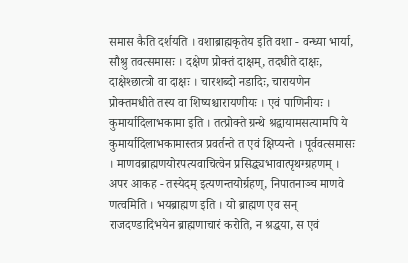समास कैति दर्शयति । वशाब्राह्मकृतेय इति वशा - वन्ध्या भार्या, सौश्रु तवत्समासः । दक्षेण प्रोक्तं दाक्षम्, तदधीते दाक्षः, दाक्षेश्छात्त्रो वा दाक्षः । चारशब्दो नडादिः, चारायणेन प्रोक्तमधीते तस्य वा शिष्यश्चारायणीयः । एवं पाणिनीयः । कुमार्यादिलाभकामा इति । तत्प्रोक्ते ग्रन्थे श्रद्वायामसत्यामपि ये कुमार्यादिलाभकामास्तत्र प्रवर्तन्ते त एवं क्षिप्यन्ते । पूर्ववत्समासः । माणवब्राह्मणयोरपत्यवाचित्वेन प्रसिद्ध्यभावात्पृथग्ग्रहणम् । अपर आकह - तस्येदम् इत्यणन्तयोर्ग्रहण्, निपातनाञ्च माणवे णत्वमिति । भयब्राह्मण इति । यो ब्राह्मण एव सन् राजदण्डादिभयेन ब्राह्मणाचारं करोति, न श्रद्धया, स एवं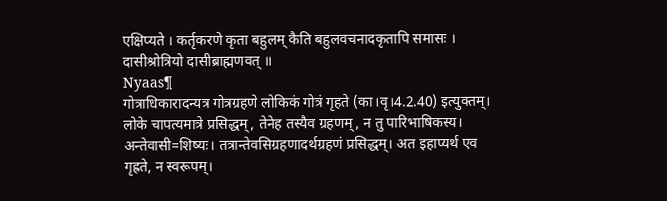एक्षिप्यते । कर्तृकरणे कृता बहुलम् कैति बहुलवचनादकृतापि समासः । दासीश्रोत्रियो दासीब्राह्मणवत् ॥
Nyaas¶
गोत्राधिकारादन्यत्र गोत्रग्रहणे लोकिकं गोत्रं गृहते (का।वृ।4.2.40) इत्युक्तम्। लोके चापत्यमात्रे प्रसिद्धम्, तेनेह तस्यैव ग्रहणम्, न तु पारिभाषिकस्य। अन्तेवासी=शिष्यः। तत्रान्तेवसिग्रहणादर्थग्रहणं प्रसिद्धम्। अत इहाप्यर्थ एव गृह्रते, न स्वरूपम्।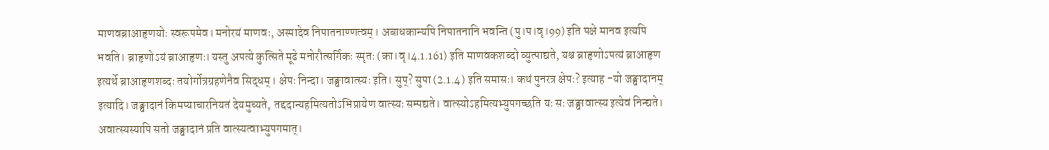माणवब्राआहृणयोः स्वरूपमेव। मनोरयं माणवः, अस्मादेव निपातनाण्णत्वम्। अबाधकान्यपि निपातनानि भवन्ति (पु।प।वृ।99) इति पक्षे मानव इत्यपि भवति। ब्राहृणोऽयं ब्राआहृणः। यस्तु अपत्ये कुत्सिते मूढे मनोरौत्सर्गिकः स्मृतः (का।वृ।4.1.161) इति माणवकशब्दो व्युत्पाद्यते, यश्च ब्राहृणोऽपत्यं ब्राआहृण इत्यर्थे ब्राआहृणशब्दः तयोर्गोत्रग्रहणेनैव सिद्धम्। क्षेपः निन्दा। जङ्घावात्स्यः इति। सुप्? सुपा (2.1.4) इति समासः। कथं पुनरत्र क्षेपः? इत्याह -यो जङ्घादानम् इत्यादि। जङ्घादानं किमप्याचारनियतं देयमुच्यते, तद्ददान्यहमित्यतोऽभिप्रायेण वात्स्यः सम्पद्यते। वात्स्योऽहमित्यभ्युपगच्छति यः सः जङ्घावात्स्य इत्येवं निन्द्यते। अवात्स्यस्यापि सतो जङ्घादानं प्रति वात्स्यत्वाभ्युपगमात्।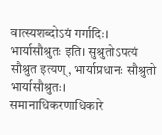वात्स्यशब्दोऽयं गर्गादिः। भार्यासौश्रुतः इति। सुश्रुतोऽपत्यं सौश्रुत इत्यण्, भार्याप्रधानः सौश्रुतो भार्यासौश्रुतः। समानाधिकरणाधिकारे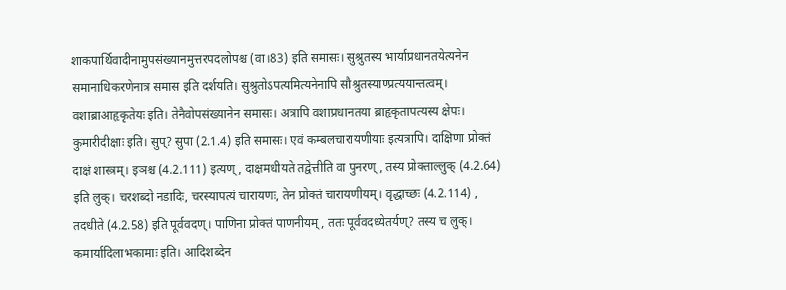शाकपार्थिवादीनामुपसंख्यानमुत्तरपदलोपश्च (वा।83) इति समासः। सुश्रुतस्य भार्याप्रधानतयेत्यनेन समानाधिकरणेनात्र समास इति दर्शयति। सुश्रुतोऽपत्यमित्यनेनापि सौश्रुतस्याण्प्रत्ययान्तत्वम्। वशाब्राआहृकृतेयः इति। तेनैवोपसंख्यानेन समासः। अत्रापि वशाप्रधानतया ब्राहृकृतापत्यस्य क्षेपः। कुमारीदीक्षाः इति। सुप्? सुपा (2.1.4) इति समासः। एवं कम्बलचारायणीयाः इत्यत्रापि। दाक्षिणा प्रोक्तं दाक्षं शास्त्रम्। इञश्च (4.2.111) इत्यण्, दाक्षमधीयते तद्वेत्तीति वा पुनरण्, तस्य प्रोक्ताल्लुक् (4.2.64) इति लुक्। चरशब्दो नडादिः, चरस्यापत्यं चारायणः, तेन प्रोक्तं चारायणीयम्। वृद्धाच्छः (4.2.114) , तदधीते (4.2.58) इति पूर्ववदण्। पाणिना प्रोक्तं पाणनीयम्, ततः पूर्ववदध्येतर्यण्? तस्य च लुक्। कमार्यादिलाभकामाः इति। आदिशब्देन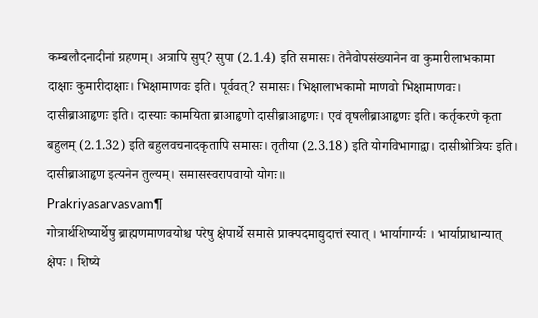कम्बलौदनादीनां ग्रहणम्। अत्रापि सुप्? सुपा (2.1.4) इति समासः। तेनैवोपसंख्यानेन वा कुमारीलाभकामा दाक्षाः कुमारीदाक्षाः। भिक्षामाणवः इति। पूर्ववत्? समासः। भिक्षालाभकामो माणवो भिक्षामाणवः। दासीब्राआहृणः इति। दास्याः कामयिता ब्राआहृणो दासीब्राआहृणः। एवं वृषलीब्राआहृणः इति। कर्तृकरणे कृता बहुलम् (2.1.32) इति बहुलवचनादकृतापि समासः। तृतीया (2.3.18) इति योगविभागाद्वा। दासीश्रोत्रियः इति। दासीब्राआहृण इत्यनेन तुल्यम्। समासस्वरापवायो योगः॥
Prakriyasarvasvam¶
गोत्रार्थशिष्यार्थेषु ब्राह्मणमाणवयोश्च परेषु क्षेपार्थे समासे प्राक्पदमाद्युदात्तं स्यात् । भार्यागार्ग्यः । भार्याप्राधान्यात् क्षेपः । शिष्ये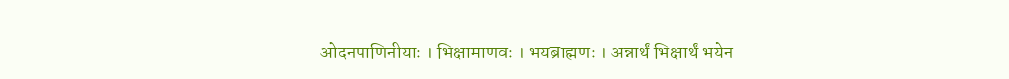ओदनपाणिनीयाः । भिक्षामाणवः । भयब्राह्मणः । अन्नार्थं भिक्षार्थं भयेन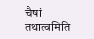चैषां तथात्वमिति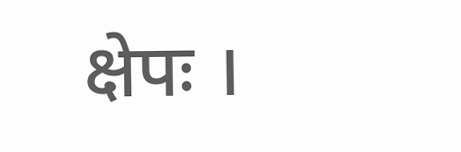क्षेपः ।